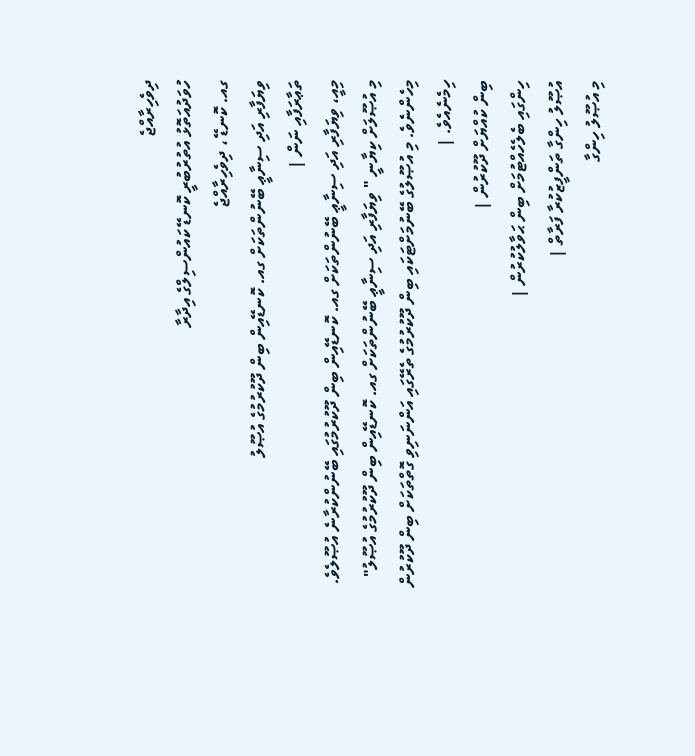ދިވެހިރާއްޖެ
ހުވަދުއަތޮޅު އުތުރުބުރީ ކޮނޑޭ ކައުންސިލްގެ އިދާރާ
ގއ. ކޮނޑޭ ، ދިވެހިރާއްޖެ
ވިޔަފާރި އަދި ސިނާޢީ ބޭނުންތަކަށް ގއ. ކޮނޑޭއިން ބިން ދޫކުރުމުގެ އުޞޫލު
ތަޢާރަފާއި ނަން |
މިއީ، ވިޔަފާރި އަދި ސިނާޢީ ބޭނުންތަކަށް ގއ. ކޮނޑޭއިން ބިން ދޫކުރުމުގައި ބޭނުންކުރާނެ އުޞޫލެވެ. މި އުޞޫލަށް ކިޔާނީ " ވިޔަފާރި އަދި ސިނާޢީ ބޭނުންތަކަށް ގއ. ކޮނޑޭއިން ބިން ދޫކުރުމުގެ އުޞޫލު" މިހެންނެވެ. މި އުޞޫލުގެ ބޭނުމަށްޓަކައި ބިން ދޫކުރުމުގެ ތެރޭގައި އަންނަނިވި ގޮތްތަކަށް ބިން ދޫކުރުން ހިމެނެއެވެ. |
ބިން ކުއްޔަށް ދޫކުރުން |
ހިންގައި ބެލެހެއްޓުމަށް ބިން ޙަވާލުކުރުން |
އުޞޫލު ހިންގާ ތަންފީޒުކުރާ ފަރާތް |
މި އުޞޫލު ހިންގާ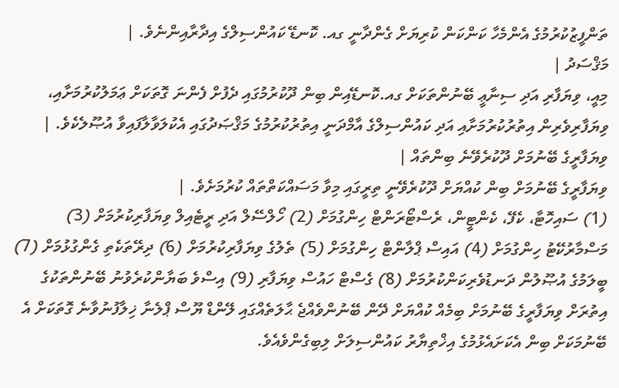ތަންފީޒުކުރުމުގެ އެންމެހާ ކަންކަން ކުރިޔަށް ގެންދާނީ ގއ. ކޮނޑޭ ކައުންސިލްގެ އިދާރާއިންނެވެ. |
މަޤްސަދު |
މިއީ، ވިޔަފާރި އަދި ސިނާޢީ ބޭނުންތަކަށް ގއ.ކޮނޑޭއިން ބިން ދޫކުރުމުގައި ދެފުށް ފެންނަ ގޮތަކަށް ޢަމަލުކުރުމަށާއި، ވިޔަފާރިވެރިން އިތުރުކުރުމަށާއި އަދި ކައުންސިލްގެ އާމްދަނީ އިތުރުކުރުމުގެ މަޤްޞަދުގައި އެކުލަވާލާފައިވާ އުޞޫލެކެވެ. |
ވިޔަފާރީގެ ބޭނުމަށް ދޫކުރެވޭނެ ބިންތައް |
ވިޔަފާރީގެ ބޭނުމަށް ބިން ކުއްޔަށް ދޫކުރެވޭނީ ތިރީގައި މިވާ މަސައްކަތްތައް ކުރުމަށެވެ. |
(1) ސައިހޮޓާ، ކެފޭ، ކެންޓީން، ރެސްޓޯރަންޓް ހިންގުމަށް (2) ހޯލްސޭލް އަދި ރީޓެއިލް ވިޔަފާރިކުރުމަށް (3) މަސްމާރުކޭޓު ހިންގުމަށް (4) އައިސް ޕްލާންޓް ހިންގުމަށް (5) ތެލުގެ ވިޔަފާރިކުރުމަށް (6) ދިރޭތަކެތި ގެންގުޅުމަށް (7) ބީލަމުގެ އުޞޫލުން ދަނޑުވެރިކަންކުރުމަށް (8) ގެސްޓް ހައުސް ވިޔަފާރި (9) އިސްވެ ބަޔާންކުރެވުނު ބޭނުންތަކުގެ އިތުރަށް ވިޔަފާރީގެ ބޭނުމަށް ބިމެއް ކުއްޔަށް ދޭން ބޭނުންވެއްޖެ ޙާލަތެއްގައި ލޭންޑް ޔޫސް ޕްލެނާ ޚިލާފުނުވާނެ ގޮތަކަށް އެ ބޭނުމަކަށް ބިން އެކަށައެޅުމުގެ އިޚްތިޔާރު ކައުންސިލަށް ލިބިގެންވެއެވެ.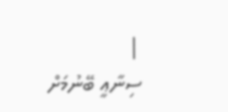|
ސިނާޢީ ބޭނުމަށް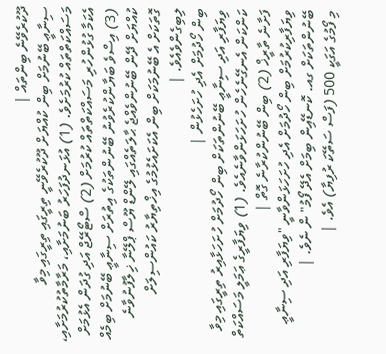ދޫކުރެވޭނެ ބިންތައް |
ސިނާޢީ ބޭނުމަށް ބިން ކުއްޔަށް ދޫކުރެވޭނީ ތިރީގައި ތިރީގައި މިވާ މަސައްކަތްތައް ކުރުމަށެވެ. (1) އުޅަނދުފަހަރު ބަނުމަށާއި، މަރާމާތުކުރުމަށާއި، އެކަމާ ގުޅުންހުރި މަސައްކަތްތައް ކުރުމަށް (2) ސްޓޯރޭޖް އަދި ގުދަން އެޅުމަށް (3) އިސްވެ ބަޔާންކުރެވުނު ބޭނުންތަކުގެ އިތުރަށް ސިނާޢީ ބޭނުމަށް ބިމެއް ކުއްޔަށް ދޭން ބޭނުންވެއްޖެ ޙާލަތެއްގައި ލޭންޑް ޔޫސް ޕްލޭނާ ޚިލާފުނުވާނެ ގޮތަކަށް އެ ބޭނުމަކަށް ބިން އެކަށައެޅުމުގެ އިޚްތިޔާރު ކައުންސިލަށް ލިބިގެންވެއެވެ. |
ބިން ހޯދުމަށް އެދި ހުށަހެޅުން |
ވިޔަފާރި އަދި ސިނާޢީ ބޭނުންތަކަށް ބިން ހޯދުމަށް ހުށަހަޅާއިރު ތިރީގައި މިވާ ކަންކަން އެނގޭނެހެން ހުށަހަޅަންވާނެއެވެ. (1) ވިޔަފާރީގެ ޢަމަލީ މަސައްކަތް ފަށާނެ ތާރީޚް (2) ބިން ބޭނުންކުރާނެ ގޮތް |
ވިޔަފާރިކުރުމަށް ބިން ހޯދުމަށް އެދި ހުށަހަޅަންވާނީ "ވިޔަފާރި އަދި ސިނާޢީ ބޭނުންތަކަށް ގއ. ކޮނޑޭއިން ބިމަށް އެދޭ ފޯމު" ން ނެވެ. |
މި ފޯމުގެ އަގަކީ 500 (ފަސް ސަތޭކަ ރުފިޔާ) އެވެ. |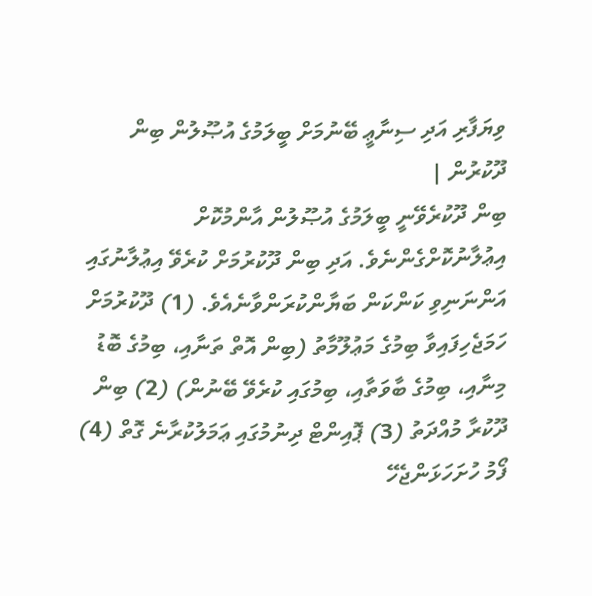ވިޔަފާރި އަދި ސިނާޢީ ބޭނުމަށް ބީލަމުގެ އުޞޫލުން ބިން ދޫކުރުން |
ބިން ދޫކުރެވޭނީ ބީލަމުގެ އުޞޫލުން އާންމުކޮށް އިޢުލާނުކޮށްގެންނެވެ. އަދި ބިން ދޫކުރުމަށް ކުރެވޭ އިޢުލާނުގައި އަންނަނިވި ކަންކަން ބަޔާންކުރަންވާނެއެވެ. (1) ދޫކުރުމަށް ހަމަޖެހިފައިވާ ބިމުގެ މަޢުލޫމާތު (ބިން އޮތް ތަނާއި، ބިމުގެ ބޮޑު މިނާއި، ބިމުގެ ބާވަތާއި، ބިމުގައި ކުރެވޭ ބޭނުން) (2) ބިން ދޫކުރާ މުއްދަތު (3) ޕޮއިންޓް ދިނުމުގައި ޢަމަލުކުރާނެ ގޮތް (4) ފޯމު ހުށަހަޅަންޖެހޭ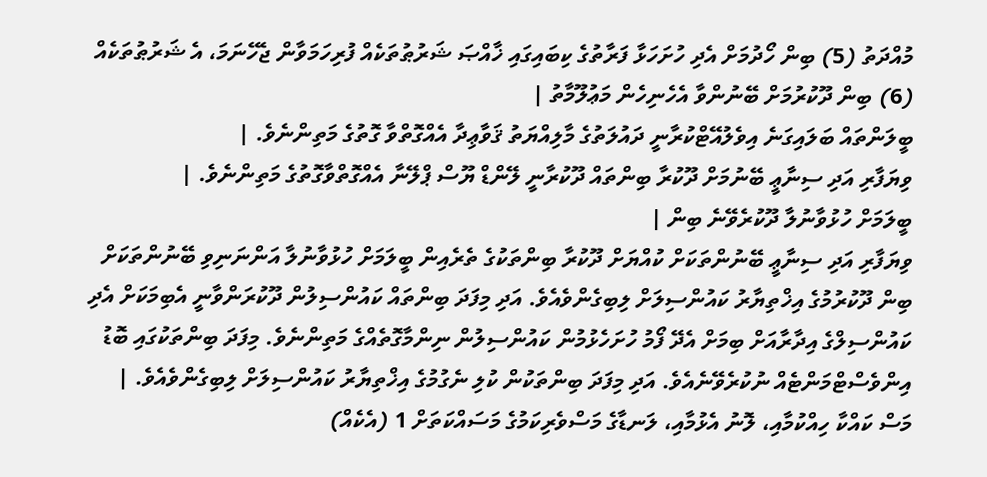މުއްދަތު (5) ބިން ހޯދުމަށް އެދި ހުށަހަޅާ ފަރާތުގެ ކިބައިގައި ޚާއްޞަ ޝަރުޠުތަކެއް ފުރިހަމަވާން ޖެހޭނަމަ، އެ ޝަރުޠުތަކެއް (6) ބިން ދޫކުރުމަށް ބޭނުންވާ އެހެނިހެން މަޢުލޫމާތު |
ބީލަންތައް ބަލައިގަނެ އިވެލުއޭޓްކުރާނީ ދައުލަތުގެ މާލިއްޔަތު ޤަވާޢިދާ އެއްގޮތްވާ ގޮތުގެ މަތިންނެވެ. |
ވިޔަފާރި އަދި ސިނާޢީ ބޭނުމަށް ދޫކުރާ ބިންތައް ދޫކުރާނީ ލޭންޑް ޔޫސް ޕްލޭނާ އެއްގޮތްވާގޮތުގެ މަތިންނެވެ. |
ބީލަމަށް ހުޅުވާނުލާ ދޫކުރެވޭނެ ބިން |
ވިޔަފާރި އަދި ސިނާޢީ ބޭނުންތަކަށް ކުއްޔަށް ދޫކުރާ ބިންތަކުގެ ތެރެއިން ބީލަމަށް ހުޅުވާނުލާ އަންނަނިވި ބޭނުންތަކަށް ބިން ދޫކުރުމުގެ އިޚްތިޔާރު ކައުންސިލަށް ލިބިގެންވެއެވެ. އަދި މިފަދަ ބިންތައް ކައުންސިލުން ދޫކުރަންވާނީ އެބިމަކަށް އެދި ކައުންސިލްގެ އިދާރާއަށް ބިމަށް އެދޭ ފޯމު ހުށަހެޅުމުން ކައުންސިލުން ނިންމާގޮތެއްގެ މަތިންނެވެ. މިފަދަ ބިންތަކުގައި ބޮޑު އިންވެސްޓްމަންޓެއް ނުކުރެވޭނެއެވެ. އަދި މިފަދަ ބިންތަކުން ކުލި ނެގުމުގެ އިޚްތިޔާރު ކައުންސިލަށް ލިބިގެންވެއެވެ. |
މަސް ކައްކާ ހިއްކުމާއި، ލޮނު އެޅުމާއި، ލަނޑާގެ މަސްވެރިކަމުގެ މަސައްކަތަށް 1 (އެކެއް)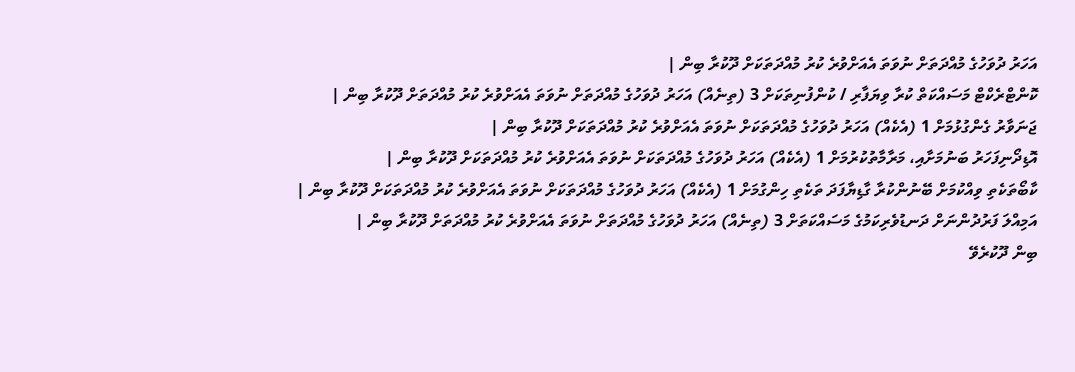އަހަރު ދުވަހުގެ މުއްދަތަށް ނުވަތަ އެއަށްވުރެ ކުރު މުއްދަތަކަށް ދޫކުރާ ބިން |
ކޮންޓްރެކްޓް މަސައްކަތް ކުރާ ވިޔަފާރި / ކުންފުނިތަކަށް 3 (ތިނެއް) އަހަރު ދުވަހުގެ މުއްދަތަށް ނުވަތަ އެއަށްވުރެ ކުރު މުއްދަތަށް ދޫކުރާ ބިން |
ޖަނަވާރު ގެންގުޅުމަށް 1 (އެކެއް) އަހަރު ދުވަހުގެ މުއްދަތަކަށް ނުވަތަ އެއަށްވުރެ ކުރު މުއްދަތަކަށް ދޫކުރާ ބިން |
އޮޑިދޯނިފަހަރު ބަނުމަށާއި، މަރާމާތުކުރުމަށް 1 (އެކެއް) އަހަރު ދުވަހުގެ މުއްދަތަކަށް ނުވަތަ އެއަށްވުރެ ކުރު މުއްދަތަކަށް ދޫކުރާ ބިން |
ކާބޯތަކެތި ވިއްކުމަށް ބޭނުންކުރާ ގާޑިޔާފަދަ ތަކެތި ހިންގުމަށް 1 (އެކެއް) އަހަރު ދުވަހުގެ މުއްދަތަކަށް ނުވަތަ އެއަށްވުރެ ކުރު މުއްދަތަކަށް ދޫކުރާ ބިން |
އަމިއްލަ ފަރުދުންނަށް ދަނޑުވެރިކަމުގެ މަސައްކަތަށް 3 (ތިނެއް) އަހަރު ދުވަހުގެ މުއްދަތަށް ނުވަތަ އެއަށްވުރެ ކުރު މުއްދަތަށް ދޫކުރާ ބިން |
ބިން ދޫކުރެވޭ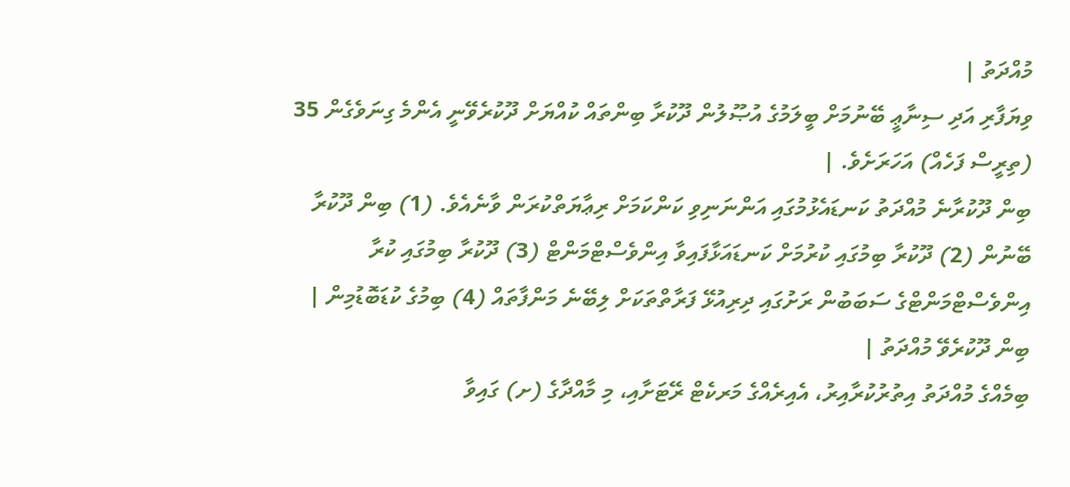މުއްދަތު |
ވިޔަފާރި އަދި ސިނާޢީ ބޭނުމަށް ބީލަމުގެ އުޞޫލުން ދޫކުރާ ބިންތައް ކުއްޔަށް ދޫކުރެވޭނީ އެންމެ ގިނަވެގެން 35 (ތިރީސް ފަހެއް) އަހަރަށެވެ. |
ބިން ދޫކުރާނެ މުއްދަތު ކަނޑައެޅުމުގައި އަންނަނިވި ކަންކަމަށް ރިޢާޔަތްކުރަން ވާނެއެވެ. (1) ބިން ދޫކުރާ ބޭނުން (2) ދޫކުރާ ބިމުގައި ކުރުމަށް ކަނޑައަޅާފައިވާ އިންވެސްޓްމަންޓް (3) ދޫކުރާ ބިމުގައި ކުރާ އިންވެސްޓްމަންޓްގެ ސަބަބުން ރަށުގައި ދިރިއުޅޭ ފަރާތްތަކަށް ލިބޭނެ މަންފާތައް (4) ބިމުގެ ކުޑަބޮޑުމިން |
ބިން ދޫކުރެވޭ މުއްދަތު |
ބިމެއްގެ މުއްދަތު އިތުރުކުރާއިރު، އެއިރެއްގެ މަރކެޓް ރޭޓަށާއި، މި މާއްދާގެ (ށ) ގައިވާ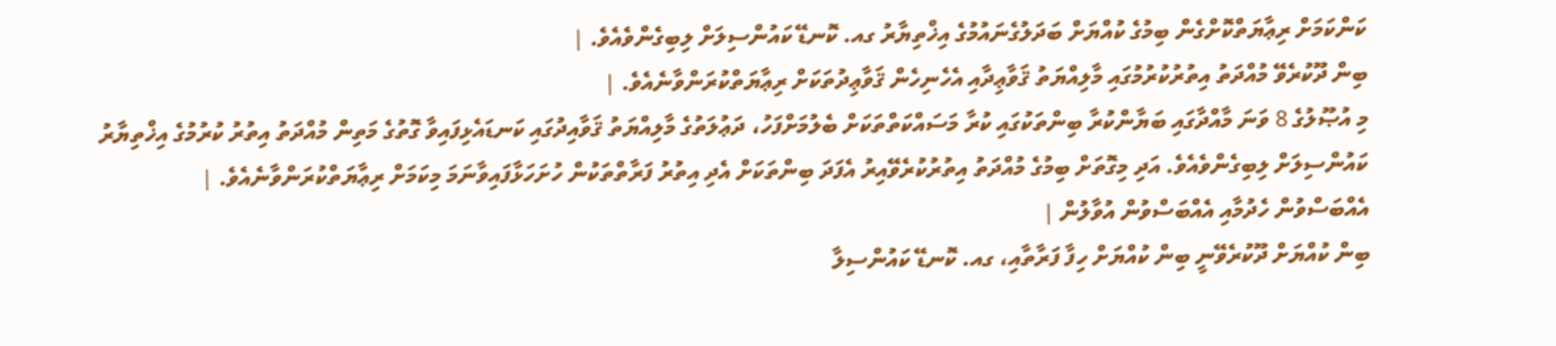ކަންކަމަށް ރިޢާޔަތްކޮށްގެން ބިމުގެ ކުއްޔަށް ބަދަލުގެނައުމުގެ އިޚްތިޔާރު ގއ. ކޮނޑޭ ކައުންސިލަށް ލިބިގެންވެއެވެ. |
ބިން ދޫކުރެވޭ މުއްދަތު އިތުރުކުރުމުގައި މާލިއްޔަތު ޤަވާޢިދާއި އެހެނިހެން ޤަވާޢިދުތަކަށް ރިޢާޔަތްކުރަންވާނެއެވެ. |
މި އުޞޫލުގެ 8 ވަނަ މާއްދާގައި ބަޔާންކުރާ ބިންތަކުގައި ކުރާ މަސައްކަތްތަކަށް ބެލުމަށްފަހު، ދަޢުލަތުގެ މާލިއްޔަތު ޤަވާއިދުގައި ކަނޑައެޅިފައިވާ ގޮތުގެ މަތިން މުއްދަތު އިތުރު ކުރުމުގެ އިޚްތިޔާރު ކައުންސިލަށް ލިބިގެންވެއެވެ. އަދި މިގޮތަށް ބިމުގެ މުއްދަތު އިތުރުކުރެވޭއިރު އެފަދަ ބިންތަކަށް އެދި އިތުރު ފަރާތްތަކުން ހުށަހަޅާފައިވާނަމަ މިކަމަށް ރިޢާޔަތްކުރަންވާނެއެވެ. |
އެއްބަސްވުން ހެދުމާއި އެއްބަސްވުން އުވާލުން |
ބިން ކުއްޔަށް ދޫކުރެވޭނީ ބިން ކުއްޔަށް ހިފާ ފަރާތާއި، ގއ. ކޮނޑޭ ކައުންސިލާ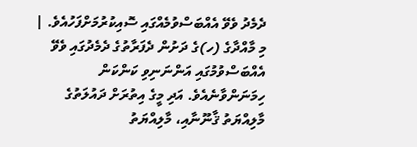ދެމެދު ވެވޭ އެއްބަސްވުމެއްގައި ސޮއިކުރުމަށްފަހުއެވެ. |
މި މާއްދާގެ (ހ)ގެ ދަށުން ދެފަރާތުގެ ދެމެދުގައި ވެވޭ އެއްބަސްވުމުގައި އަންނަނިވި ކަންކަން ހިމަނަންވާނެއެވެ. އަދި މީގެ އިތުރަށް ދައުލަތުގެ މާލިއްޔަތު ޤާނޫނާއި، މާލިއްޔަތު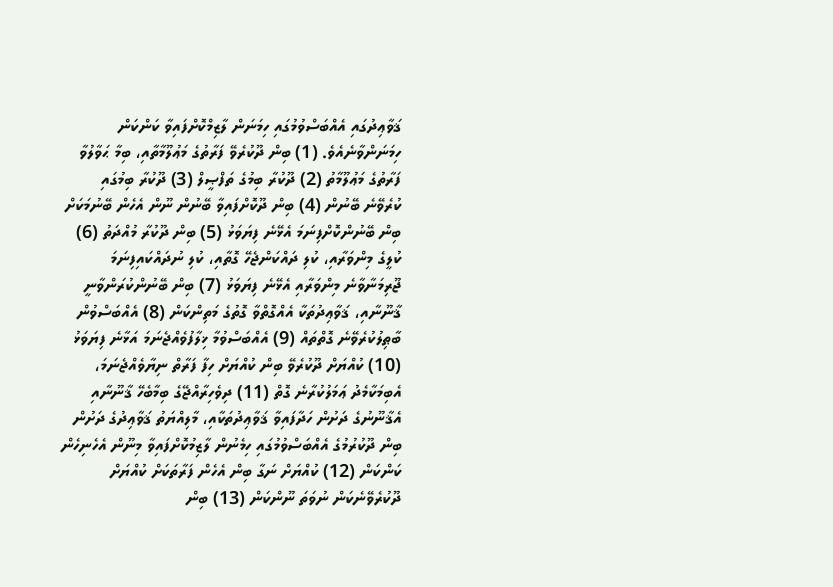ޤަވާޢިދުގައި އެއްބަސްވުމުގައި ހިމަނަން ލާޒިމްކޮށްފައިވާ ކަންކަން ހިމަނަންވާނެއެވެ. (1) ބިން ދޫކުރެވޭ ފަރާތުގެ މަޢުލޫމާތާއި، ބިމާ ޙަވާލުވާ ފަރާތުގެ މަޢުލޫމާތު (2) ދޫކުރާ ބިމުގެ ތަފްޞީލް (3) ދޫކުރާ ބިމުގައި ކުރެވޭނެ ބޭނުން (4) ބިން ދޫކޮށްފައިވާ ބޭނުން ނޫން އެހެން ބޭނުމަކަށް ބިން ބޭނުންކޮށްފިނަމަ އެޅޭނެ ފިޔަވަޅު (5) ބިން ދޫކުރާ މުއްދަތު (6) ކުލީގެ މިންވަރާއި، ކުލި ދައްކަންޖެހޭ ގޮތާއި، ކުލި ނުދައްކައިފިނަމަ ޖޫރިމަނާވާނެ މިންވަރާއި އެޅޭނެ ފިޔަވަޅު (7) ބިން ބޭނުންކުރަންވާނީ ޤާނޫނާއި، ޤަވާޢިދުތަކާ އެއްގޮތްވާ ގޮތުގެ މަތިންކަން (8) އެއްބަސްވުން ބާޠިލުކުރެވޭނެ ގޮތްތައް (9) އެއްބަސްވުމާ ޚިލާފުވެއްޖެނަމަ އަޅާނެ ފިޔަވަޅު (10) ކުއްޔަށް ދޫކުރެވޭ ބިން ކުއްޔަށް ހިފާ ފަރާތް ނިޔާވެއްޖެނަމަ، އެބިމަކާމެދު ޢަމަލުކުރާނެ ގޮތް (11) ދިވެހިރާއްޖޭގެ ބިމާބެހޭ ޤާނޫނާއި އެޤާނޫނުގެ ދަށުން ހަދާފައިވާ ޤަވާޢިދުތަކާއި، މާލިއްޔަތު ޤަވާޢިދުގެ ދަށުން ބިން ދޫކުރުމުގެ އެއްބަސްވުމުގައި ހިމެނުން ލާޒިމުކޮށްފައިވާ މިނޫން އެހެނިހެން ކަންކަން (12) ކުއްޔަށް ނަގާ ބިން އެހެން ފަރާތަކަށް ކުއްޔަށް ދޫކުރެވޭނެކަން ނުވަތަ ނޫންކަން (13) ބިން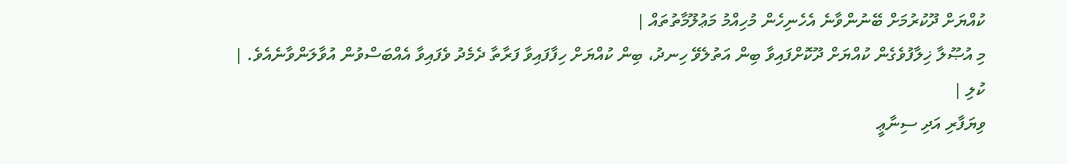ކުއްޔަށް ދޫކުރުމަށް ބޭނުންވާނެ އެހެނިހެން މުހިއްމު މަޢުލޫމާތުތައް |
މި އުޞޫލާ ޚިލާފުވެގެން ކުއްޔަށް ދޫކޮށްފައިވާ ބިން އަތުލެވޭ ހިނދު، ބިން ކުއްޔަށް ހިފާފައިވާ ފަރާތާ ދެމެދު ވެފައިވާ އެއްބަސްވުން އުވާލަންވާނެއެވެ. |
ކުލި |
ވިޔަފާރި އަދި ސިނާޢީ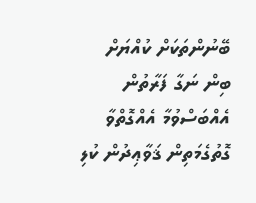ބޭނުންތަކަށް ކުއްޔަށް ބިން ނަގާ ފަރާތުން އެއްބަސްވުމާ އެއްގޮތްވާ ގޮތުގެމަތިން ޤަވާޢިދުން ކުލި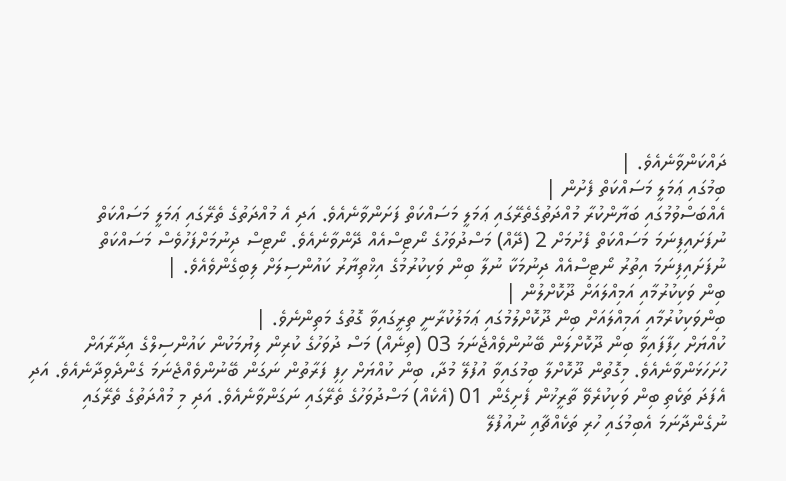ދައްކަންވާނެއެވެ. |
ބިމުގައި ޢަމަލީ މަސައްކަތް ފެށުން |
އެއްބަސްވުމުގައި ބަޔާންކުރާ މުއްދަތުގެތެރޭގައި ޢަމަލީ މަސައްކަތް ފަށަންވާނެއެވެ. އަދި އެ މުއްދަތުގެ ތެރޭގައި ޢަމަލީ މަސައްކަތް ނުފަށައިފިނަމަ މަސައްކަތް ފެށުމަށް 2 (ދޭއް) މަސްދުވަހުގެ ނޯޓިސްއެއް ދޭންވާނެއެވެ. ނޯޓިސް ދިނުމަށްފަހުވެސް މަސައްކަތް ނުފަށައިފިނަމަ އިތުރު ނޯޓިސްއެއް ދިނުމަކާ ނުލާ ބިން ވަކިކުރުމުގެ އިޚްތިޔާރު ކައުންސިލަށް ލިބިގެންވެއެވެ. |
ބިން ވަކިކުރުމާއި އަމިއްލައަށް ދޫކޮށްލުން |
ބިންވަކިކުރުމާއި އަމިއްލައަށް ބިން ދޫކޮށްލުމުގައި ޢަމަލުކުރާނީ ތިރީގައިވާ ގޮތުގެ މަތިންނެވެ. |
ކުއްޔަށް ހިފާފައިވާ ބިން ދޫކޮށްލަން ބޭނުންވެއްޖެނަމަ 03 (ތިނެއް) މަސް ދުވަހުގެ ކުރިން ލިޔުމަކުން ކައުންސިލްގެ އިދާރާއަށް ހުށަހަޅަންވާނެއެވެ. މިގޮތުން ދޫކޮށްލާ ބިމުގައިވާ އުފުލޭ މުދާ، ބިން ކުއްޔަށް ހިފި ފަރާތުން ނަގަން ބޭނުންވެއްޖެނަމަ ގެންދެވިދާނެއެވެ. އަދި އެފަދަ ތަކެތި ބިން ވަކިކުރެވޭ ތާރީޚުން ފެށިގެން 01 (އެކެއް) މަސްދުވަހުގެ ތެރޭގައި ނަގަންވާނެއެވެ. އަދި މި މުއްދަތުގެ ތެރޭގައި ނުގެންދާނަމަ އެބިމުގައި ހުރި ތަކެއްޗާއި ނުއުފުލޭ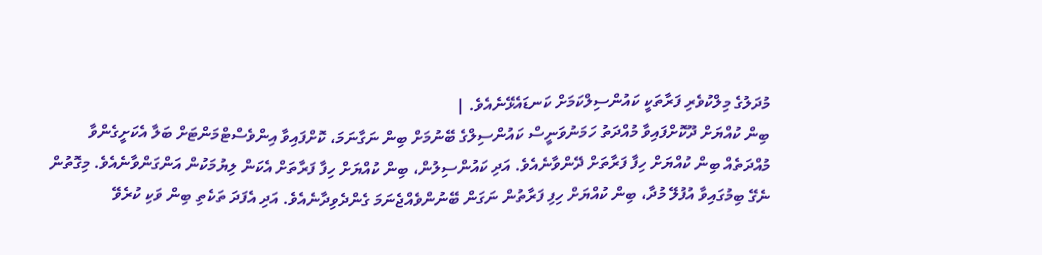މުދަލުގެ މިލްކުވެރި ފަރާތަކީ ކައުންސިލްކަމަށް ކަނޑައެޅޭނެއެވެ. |
ބިން ކުއްޔަށް ދޫކޮށްފައިވާ މުއްދަތު ހަމަނުވަނީސް ކައުންސިލްގެ ބޭނުމަށް ބިން ނަގާނަމަ، ކޮށްފައިވާ އިންވެސްޓްމަންޓަށް ބަލާ އެކަށީގެންވާ މުއްދަތެއް ބިން ކުއްޔަށް ހިފާ ފަރާތަށް ދޭންވާނެއެވެ. އަދި ކައުންސިލުން، ބިން ކުއްޔަށް ހިފާ ފަރާތަށް އެކަން ލިޔުމަކުން އަންގަންވާނެއެވެ. މިގޮތުން ނެގޭ ބިމުގައިވާ އުފުލޭ މުދާ، ބިން ކުއްޔަށް ހިފި ފަރާތުން ނަގަން ބޭނުންވެއްޖެނަމަ ގެންދެވިދާނެއެވެ. އަދި އެފަދަ ތަކެތި ބިން ވަކި ކުރެވޭ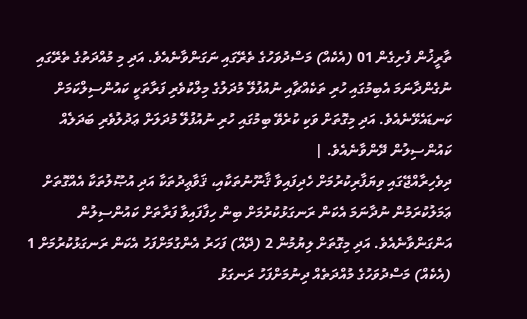ތާރީޚުން ފެށިގެން 01 (އެކެއް) މަސްދުވަހުގެ ތެރޭގައި ނަގަންވާނެއެވެ. އަދި މި މުއްދަތުގެ ތެރޭގައި ނުގެންދާނަމަ އެބިމުގައި ހުރި ތަކެއްޗާއި ނުއުފުލޭ މުދަލުގެ މިލްކުވެރި ފަރާތަކީ ކައުންސިލްކަމަށް ކަނޑައެޅޭނެއެވެ. އަދި މިގޮތަށް ވަކި ކުރެވޭ ބިމުގައި ހުރި ނުއުފުލޭ މުދަލަށް ޢަދުލުވެރި ބަދަލެއް ކައުންސިލުން ދޭންވާނެއެވެ. |
ދިވެހިރާއްޖޭގައި ވިޔަފާރިކުރުމަށް ހެދިފައިވާ ޤާނޫނުތަކާއި، ޤަވާޢިދުތަކާ އަދި އުޞޫލުތަކާ އެއްގޮތަށް ޢަމަލުކުރަމުން ނުދާނަމަ އެކަން ރަނގަޅުކުރުމަށް ބިން ހިފާފައިވާ ފަރާތަށް ކައުންސިލުން އަންގަންވާނެއެވެ. އަދި މިގޮތަށް ލިޔުމުން 2 (ދޭއް) ފަހަރު އެންގުމަށްފަހު އެކަން ރަނގަޅުކުރުމަށް 1 (އެކެއް) މަސްދުވަހުގެ މުއްދަތެއް ދިނުމަށްފަހު ރަނގަޅު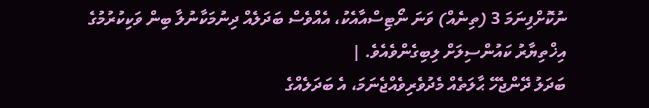ނުކޮށްފިނަމަ 3 (ތިނެއް) ވަނަ ނޯޓިސްއާއެކު، އެއްވެސް ބަދަލެއް ދިނުމަކާނުލާ ބިން ވަކިކުރުމުގެ އިޚްތިޔާރު ކައުންސިލަށް ލިބިގެންވެއެވެ. |
ބަދަލު ދޭންޖެހޭ ޙާލަތެއް މެދުވެރިވެއްޖެނަމަ، އެ ބަދަލެއްގެ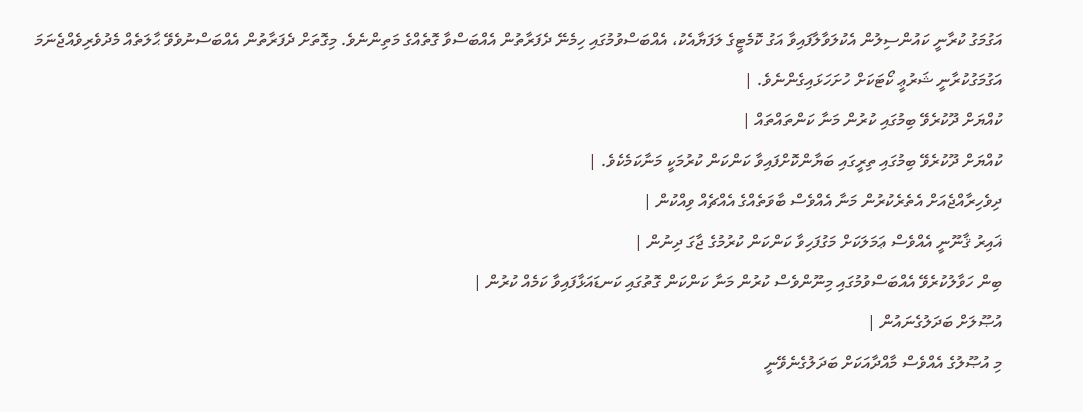އަގުމަގު ކުރާނީ ކައުންސިލުން އެކުލަވާލާފައިވާ އަގު ކޮމެޓީގެ ލަފަޔާއެކު، އެއްބަސްވުމުގައި ހިމެނޭ ދެފަރާތުން އެއްބަސްވާ ގޮތެއްގެ މަތިންނެވެ. މިގޮތަށް ދެފަރާތުން އެއްބަސްނުވެވޭ ޙާލަތެއް މެދުވެރިވެއްޖެނަމަ އަގުމަގުކުރާނީ ޝަރުޢީ ކޯޓަކަށް ހުށަހަޅައިގެންނެވެ. |
ކުއްޔަށް ދޫކުރެވޭ ބިމުގައި ކުރުން މަނާ ކަންތައްތައް |
ކުއްޔަށް ދޫކުރެވޭ ބިމުގައި ތިރީގައި ބަޔާންކޮށްފައިވާ ކަންކަން ކުރުމަކީ މަނާކަމެކެވެ. |
ދިވެހިރާއްޖެއަށް އެތެރެކުރުން މަނާ އެއްވެސް ބާވަތެއްގެ އެއްޗެއް ވިއްކުން |
ޣައިރު ޤާނޫނީ އެއްވެސް ޢަމަލަކަށް މަގުފަހިވާ ކަންކަން ކުރުމުގެ ޖާގަ ދިނުން |
ބިން ހަވާލުކުރެވޭ އެއްބަސްވުމުގައި މިނޫންވެސް ކުރުން މަނާ ކަންކަން ގޮތުގައި ކަނޑައަޅާފައިވާ ކަމެއް ކުރުން |
އުޞޫލަށް ބަދަލުގެނައުން |
މި އުޞޫލުގެ އެއްވެސް މާއްދާއަކަށް ބަދަލުގެނެވޭނީ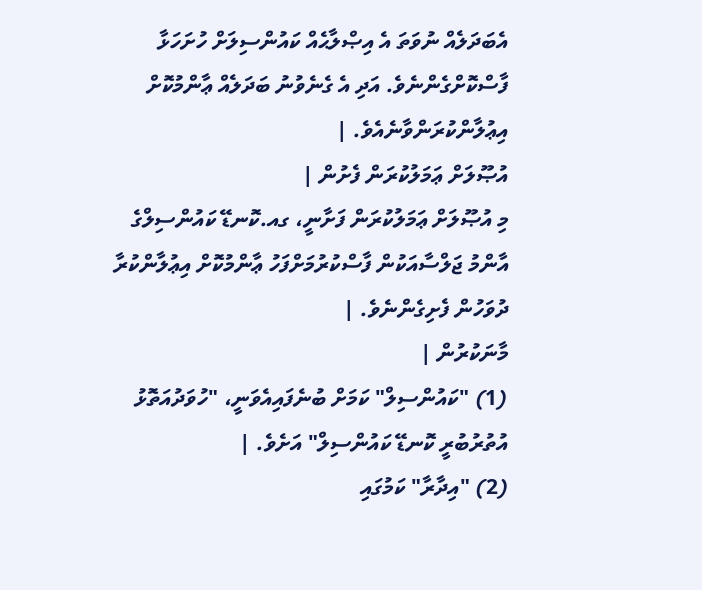އެބަދަލެއް ނުވަތަ އެ އިޞްލާޙެއް ކައުންސިލަށް ހުށަހަޅާ ފާސްކޮށްގެންނެވެ. އަދި އެ ގެނެވުނު ބަދަލެއް ޢާންމުކޮށް އިޢުލާންކުރަންވާނެއެވެ. |
އުޞޫލަށް ޢަމަލުކުރަން ފެށުން |
މި އުޞޫލަށް ޢަމަލުކުރަން ފަށާނީ، ގއ.ކޮނޑޭ ކައުންސިލްގެ އާންމު ޖަލްސާއަކުން ފާސްކުރުމަށްފަހު ޢާންމުކޮށް އިޢުލާންކުރާ ދުވަހުން ފެށިގެންނެވެ. |
މާނަކުރުން |
(1) "ކައުންސިލް" ކަމަށް ބުނެފައިއެވަނީ، "ހުވަދުއަތޮޅު އުތުރުބުރީ ކޮނޑޭ ކައުންސިލް" އަށެވެ. |
(2) "އިދާރާ" ކަމުގައި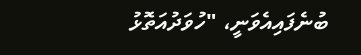ބުނެފައިއެވަނީ، "ހުވަދުއަތޮޅު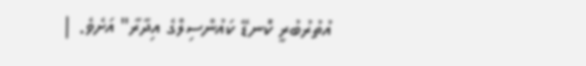އުތުރުބުރީ ކޮނޑޭ ކައުންސިލްގެ އިދާރާ" އަށެވެ. |